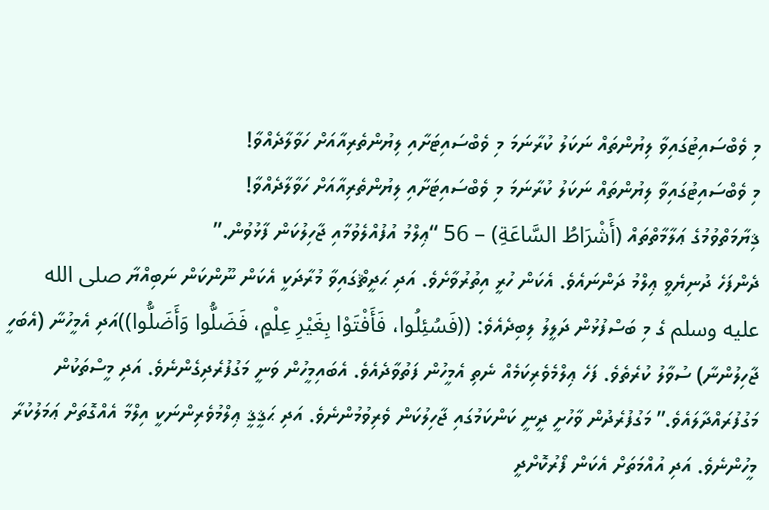މި ވެބްސައިޓުގައިވާ ލިޔުންތައް ނަކަލު ކުރާނަމަ މި ވެބްސައިޓަށާއި ލިޔުންތެރިއާއަށް ހަވާލާދެއްވާ!
މި ވެބްސައިޓުގައިވާ ލިޔުންތައް ނަކަލު ކުރާނަމަ މި ވެބްސައިޓަށާއި ލިޔުންތެރިއާއަށް ހަވާލާދެއްވާ!
ޤިޔާމަތްވުމުގެ ޢަލާމާތްތައް (أَشْرَاطُ السَّاعَةِ) – 56 “ޢިލްމު އުފުއްލެވުމާއި ޖާހިލުކަން ފާޅުވުން.”
ދެންފަހެ ދުނިޔެވީ ޢިލްމު ދަންނައެވެ. އެކަން ހުރީ އިތުރުވާށެވެ. އަދި ޙަދީޘްގައިވާ މުރާދަކީ އެކަން ނޫންކަން ނަބިއްޔާ صلى الله عليه وسلم ގެ މި ބަސްފުޅުން ދަލީލު ލިބިދެއެވެ: ((فَسُئِلُوا، فَأَفْتَوْا بِغَيْرِ عِلْمٍ، فَضَلُّوا وَأَضَلُّوا))އަދި އެމީހުނާ (އެބަހީ ޖާހިލުންނާ) ސުވާލު ކުރެތެވެ. ފަހެ ޢިލްމެވެރިކަމެއް ނެތި އެމީހުން ފަތުވާދެއެވެ. އެބައިމީހުން ވަނީ މަގުފުރެދިގެންނެވެ. އަދި މީސްތަކުން މަގުފުރައްދާލައެވެ.” މަގުފުރެދުން ވާހުށީ ދީނީ ކަންކަމުގައި ޖާހިލުކަން ވެރިވުމުންނެވެ. އަދި ޙަޤީޤީ ޢިލްމުވެރިންނަކީ އިލްމާ އެއްގޮތަށް ޢަމަލުކުރާ މީހުންނެވެ. އަދި އުއްމަތަށް އެކަން ފޯރުކޮށްދީ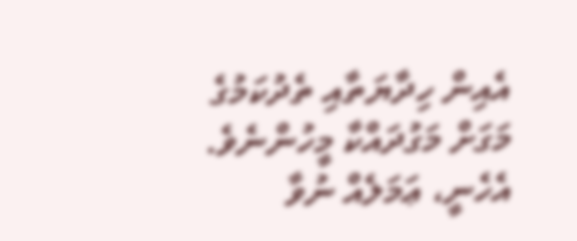އެއިން ހިދާޔަތާއި ތެދުކަމުގެ މަގަށް މަގުދައްކާ މީހުންނެވެ. އެހެނީ، ޢަމަލެއް ނުވާ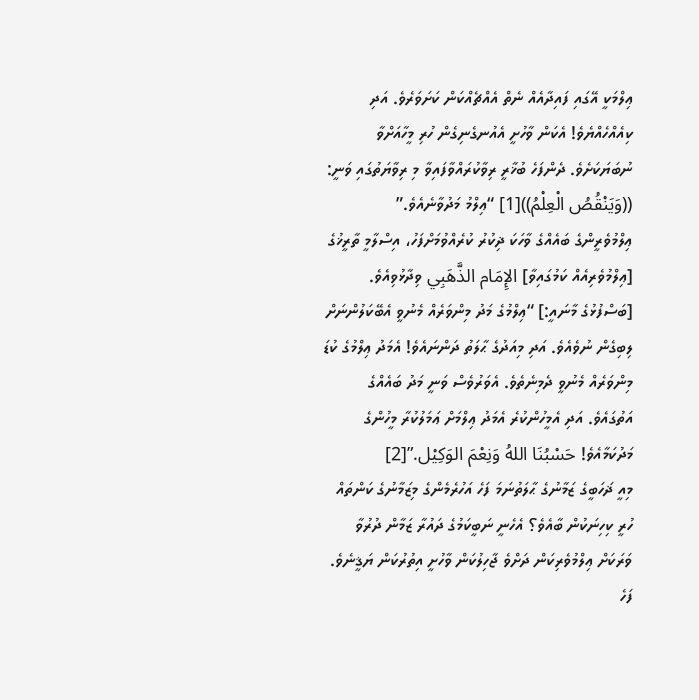ޢިލްމަކީ އޭގައި ފައިދާއެއް ނެތް އެއްޗެއްކަން ކަށަވަރެވެ. އަދި ކިއެއްހެއްޔެވެ! އެކަން ވާހުށީ އެއުނގެނިގެން ހުރި މީހާއަށްވާ ނުބަޔަކަށެވެ. ދެންފަހެ ބުޚާރީ ރިވާކުރައްވާފައިވާ މި ރިވާޔަތުގައި ވަނީ: ((وَيَنْقُصُ الْعِلْمُ))[1] “ޢިލްމު މަދުވާނެއެވެ.”
ޢިލްމުވެރީންގެ ބައެއްގެ ވާހަކަ ޛިކުރު ކުރެއްވުމަށްފަހު، އިސްލާމީ ތާރީޚުގެ [ޢިލްމުވެރިއެއް ކަމުގައިވާ] الإِمَام الذَّهَبِي ވިދާޅުވިއެވެ. [ބަސްފުޅުގެ މާނައީ:] “ޢިލްމުގެ މަދު މިންވަރެއް މެނުވީ އެބޭކަލުންނަށް ލިބިގެން ނުވެއެވެ. އަދި މިއަދުގެ ޙާލަތު ދަންނައެވެ! އެމަދު ޢިލްމުގެ ކުޑަ މިންވަރެއް މެނުވީ ދެމިނެތެވެ. އެވަރުވެސް ވަނީ މަދު ބައެއްގެ އަތުގައެވެ. އަދި އެމީހުންކުރެ އެމަދު ޢިލްމަށް ޢަމަލުކުރާ މީހުންގެ މަދުކަމާއެވެ! حَسْبُنَا اللهُ وَنِعْمَ الوَكِيْل.”[2]
މިއީ ޛަހަބީގެ ޒަމާނުގެ ޙާލަތުނަމަ ފަހެ އަހުރެމެންގެ މިޒަމާނުގެ ކަންތައް ހުރީ ކިހިނަކުން ބާއެވެ؟ އެހެނީ ނަބީކަމުގެ ދައުރާ ޒަމާން ދުރުވާ ވަރަކަށް ޢިލްމުވެރިކަން ދަށްވެ ޖާހިލުކަން ވާހުށީ އިތުރުކަން ޔަޤީނެވެ. ފަހެ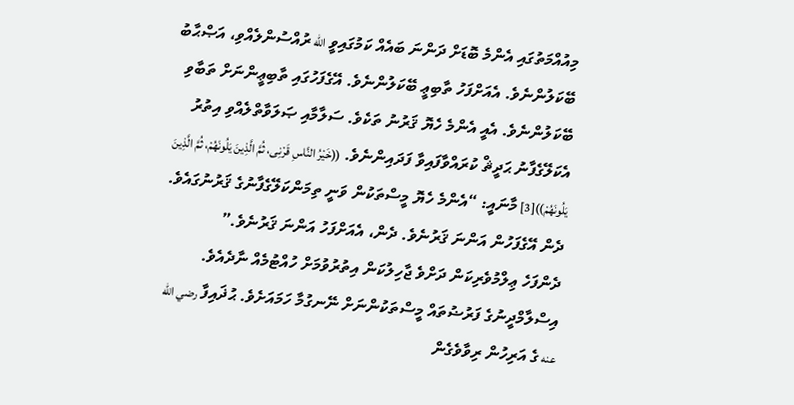މިއުއްމަތުގައި އެންމެ ބޮޑަށް ދަންނަ ބައެއް ކަމުގައިވީ الله ރުއްސުންލެއްވި، އަޞްޙާބު ބޭކަލުންނެވެ. އެއަށްފަހު ތާބިޢީ ބޭކަލުންނެވެ. އޭގެފަހުގައި ތާބިޢީންނަށް ތަބާވި ބޭކަލުންނެވެ. އެއީ އެންމެ ހެޔޮ ޤަރުނު ތަކެވެ. ސަލާމާއި ޞަލަވާތްލެއްވި އިތުރު އެކަލޭގެފާނު ޙަދީޘް ކުރައްވާފައިވާ ފަދައިންނެވެ. ((خَيْرُ النَّاسِ قَرْنِى، ثُمَّ الَّذِينَ يَلُونَهُمْ، ثُمَّ الَّذِينَ يَلُونَهُمْ))[3] މާނައީ: “އެންމެ ހެޔޮ މީސްތަކުން ވަނީ ތިމަންކަލޭގެފާނުގެ ޤަރުނުގައެވެ. ދެން އޭގެފަހުން އަންނަ ޤަރުނެވެ. ދެން، އެއަށްފަހު އަންނަ ޤަރުނެވެ.”
ދެންފަހެ ޢިލްމުވެރިކަން ދަށްވެ ޖާހިލުކަން އިތުރުވުމަށް ހުއްޓުމެއް ނާދެއެވެ. އިސްލާމްދީނުގެ ފަރުޟުތައް މީސްތަކުންނަށް ނޭނގުމާ ހަމައަށެވެ. ޙުޛައިފާ رضي الله عنه ގެ އަރިހުން ރިވާވެގެން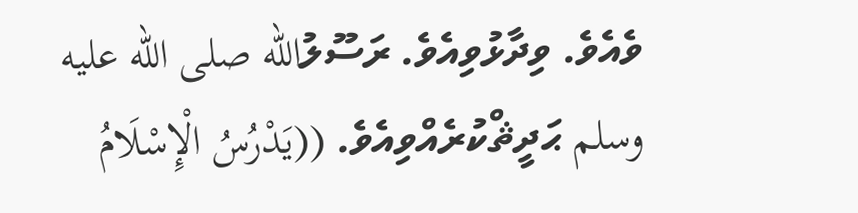ވެއެވެ. ވިދާޅުވިއެވެ. ރަސޫލުالله صلى الله عليه وسلم ޙަދީޘްކުރެއްވިއެވެ. ((يَدْرُسُ الْإِسْلَامُ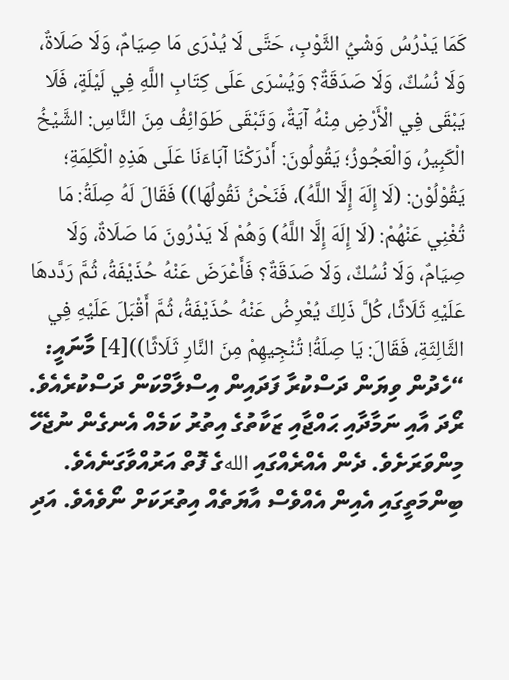كَمَا يَدْرُسُ وَشْيُ الثَّوْبِ، حَتَّى لَا يُدْرَى مَا صِيَامٌ، وَلَا صَلَاةٌ، وَلَا نُسُكٌ، وَلَا صَدَقَةٌ؟ وَيُسْرَى عَلَى كِتَابِ اللَّهِ فِي لَيْلَةٍ، فَلَا يَبْقَى فِي الْأَرْضِ مِنْهُ آيَةٌ، وَتَبْقَى طَوَائِفُ مِنَ النَّاسِ: الشَّيْخُ الْكَبِيرُ، وَالْعَجُوزُ؛ يَقُولُونَ: أَدْرَكْنَا آبَاءَنَا عَلَى هَذِهِ الْكَلِمَةِ؛ يَقُوْلُوْن: (لَا إِلَهَ إِلَّا اللَّهُ)، فَنَحْنُ نَقُولُهَا)) فَقَالَ لَهُ صِلَةُ: مَا تُغْنِي عَنْهُمْ: (لَا إِلَهَ إِلَّا اللَّهُ) وَهُمْ لَا يَدْرُونَ مَا صَلَاةٌ، وَلَا صِيَامٌ، وَلَا نُسُكٌ، وَلَا صَدَقَةٌ؟ فَأَعْرَضَ عَنْهُ حُذَيْفَةُ، ثُمَّ رَدَّدهَا عَلَيْهِ ثَلَاثًا، كُلَّ ذَلِكَ يُعْرِضُ عَنْهُ حُذَيْفَةُ، ثُمَّ أَقْبَلَ عَلَيْهِ فِي الثَّالِثَةِ، فَقَالَ: يَا صِلَةُ! تُنْجِيهِمْ مِنَ النَّارِ ثَلَاثًا))[4] މާނައީ: “ހެދުން ވިޔަން ދަސްކުރާ ފަދައިން އިސްލާމްކަން ދަސްކުރެއެވެ. ރޯދަ އާއި ނަމާދާއި ޙައްޖާއި ޒަކާތުގެ އިތުރު ކަމެއް އެނގެން ނުޖެހޭ މިންވަރަށެވެ. ދެން އެއްރެއްގައި اللهގެ ފޮތް އަރުއްވާގަނެއެވެ. ބިންމަތީގައި އެއިން އެއްވެސް އާޔަތެއް އިތުރަކަށް ނޯވެއެވެ. އަދި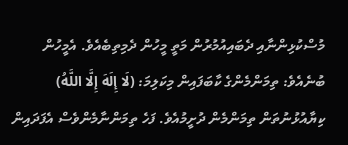މުސްކުޅިންނާއި ދެބައިއުމުރުން މަތީ މީހުން ދެމިތިބެއެވެ. އެމީހުން ބުނެއެވެ: ތިމަންމެންގެ ކާބަފައިން މިކަލިމަ: (لَا إِلَهَ إِلَّا اللَّهُ) ކިޔާއުޅުނުތަން ތިމަންމެން ދުށީމުއެވެ. ފަހެ ތިމަންނާމެންވެސް އެފަދައިން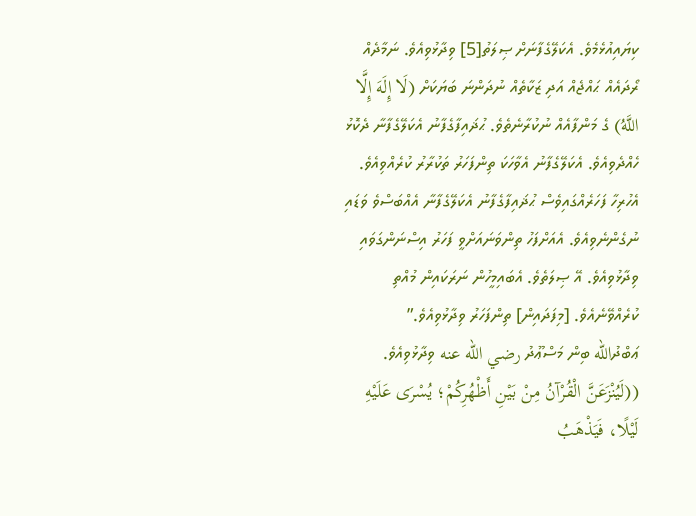ކިޔައިއުޅެމެވެ. އެކަލޭގެފާނަށް ޞިލަތު[5] ވިދާޅުވިއެވެ. ނަމާދެއް ރޯދައެއް ޙައްޖެއް އަދި ޒަކާތެއް ނުދަންނަ ބަޔަކަށް (لَا إِلَهَ إِلَّا اللَّهُ) ގެ މަންފާއެއް ނުކުރާނެތެވެ. ޙުޛައިފާގެފާނު އެކަލޭގެފާނާ ދެކޮޅު ހެއްދެވިއެވެ. އެކަލޭގެފާނު އެވާހަކަ ތިންފަހަރު ތަކުރާރު ކުރެއްވިއެވެ. އެހުރިހާ ފަހަރެއްގައިވެސް ޙުޛައިފާގެފާނު އެކަލޭގެފާނާ އެއްބަސްވެ ވަޑައި ނުގެންނެވިއެވެ. އެއަށްފަހު ތިންވަނައަށްވީ ފަހަރު އިސްނަންގަވައި ވިދާޅުވިއެވެ. އޭ ޞިލަތެވެ. އެބައިމީހުން ނަރަކައިން މުއްތި ކުރެއްވޭނެއެވެ. [މިފަދައިން] ތިންފަހަރު ވިދާޅުވިއެވެ.”
ޢަބްދުالله ބިން މަސްޢޫދު رضي الله عنه ވިދާޅުވިއެވެ. ((لَيُنْزَعَنَّ الْقُرْآنُ مِنْ بَيْنِ أَظْهُرِكُمْ؛ يُسْرَى عَلَيْهِ لَيْلًا، فَيَذْهَبُ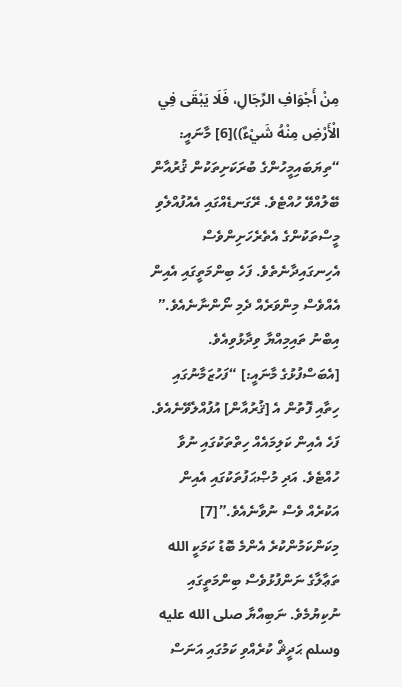مِنْ أَجْوَافِ الرِّجَالِ، فَلَا يَبْقَى فِي الْأَرْضِ مِنْهُ شَيْءٌ))[6] މާނައީ: “ތިޔަބައިމީހުންގެ ބުރަކަށިތަކުން ޤުރުއާން ބޭލުއްވޭ ހުއްޓެވެ. ރޭގަނޑެއްގައި އެއުފުއްލެވި މީސްތަކުންގެ އެތެރެހަށިންވެސް އެހިނގައިދާނެތެވެ. ފަހެ ބިންމަތީގައި އެއިން އެއްވެސް މިންވަރެއް ދެމި ނޯންނާނެއެވެ.”
އިބްނު ތައިމިއްޔާ ވިދާޅުވިއެވެ. [އެބަސްފުޅުގެ މާނައީ:] “ފަހުޒަމާނުގައި ހިތާއި ފޮތުން އެ [ޤުރުއާން] އުފުއްލެވޭނެއެވެ. ފަހެ އެއިން ކަލިމައެއް ހިތްތަކުގައި ނުވާ ހުއްޓެވެ. އަދި މުޞްޙަފުތަކުގައި އެއިން އަކުރެއް ވެސް ނުވާނެއެވެ.”[7]
މިކަންކަމުންކުރެ އެންމެ ބޮޑު ކަމަކީ الله ތަޢާލާގެ ނަންފުޅުވެސް ބިންމަތީގައި ނުކިޔުމެވެ. ނަބިއްޔާ صلى الله عليه وسلم ޙަދީޘް ކުރެއްވި ކަމުގައި އަނަސް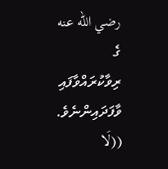رضي الله عنه ގެ ރިވާކުރައްވާފައި ވާފަދައިންނެވެ. ((لَا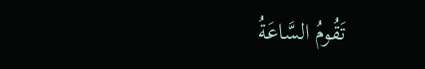تَقُومُ السَّاعَةُ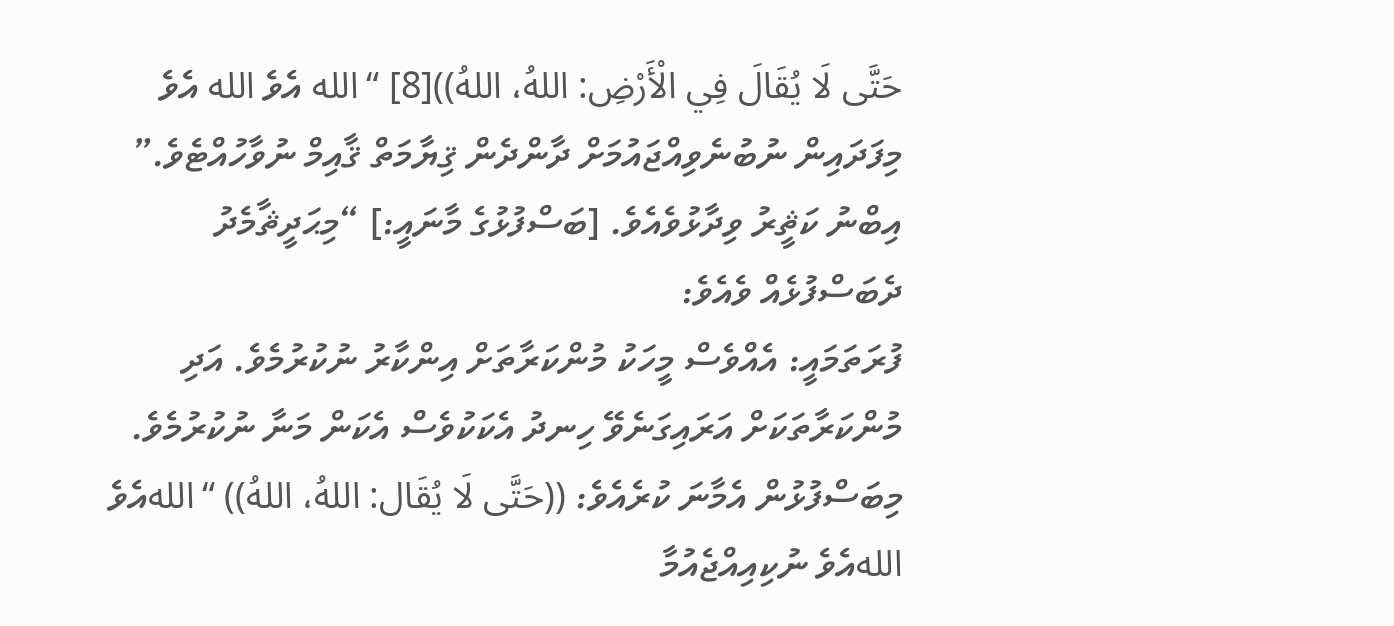حَتَّى لَا يُقَالَ فِي الْأَرْضِ: اللهُ، اللهُ))[8] “الله އެވެ الله އެވެ މިފަދައިން ނުބުނެވިއްޖައުމަށް ދާންދެން ޤިޔާމަތް ޤާއިމް ނުވާހުއްޓެވެ.”
އިބްނު ކަޘީރު ވިދާޅުވެއެވެ. [ބަސްފުޅުގެ މާނައީ:] “މިޙަދީޘާމެދު ދެބަސްފުޅެއް ވެއެވެ:
ފުރަތަމައީ: އެއްވެސް މީހަކު މުންކަރާތަށް އިންކާރު ނުކުރުމެވެ. އަދި މުންކަރާތަކަށް އަރައިގަނެވޭ ހިނދު އެކަކުވެސް އެކަން މަނާ ނުކުރުމެވެ. މިބަސްފުޅުން އެމާނަ ކުރެއެވެ: ((حَتَّى لَا يُقَال: اللهُ، اللهُ)) “اللهއެވެ اللهއެވެ ނުކިއިއްޖެއުމާ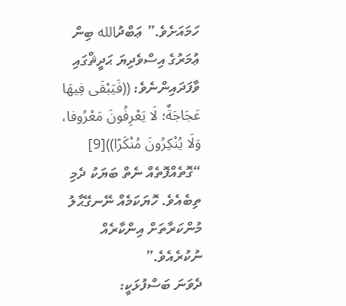ހަމައަށެވެ.” ޢަބްދުالله ބިން ޢުމަރުގެ އިސްވެދިޔަ ޙަދީޘްގައި ވާފަދައިންނެވެ: ((فَيَبْقَى فِيهَا عَجَاجَةٌ؛ لَا يَعْرِفُونَ مَعْرُوفا، وَلَا يُنْكِرُونَ مُنْكَرًا))[9] “ގޮތެއްފޮތެއް ނެތް ބަޔަކު ދެމި ތިބެއެވެ. ހޮޔަކަމެއް ނޭނގޭޙާލު މުންކަރާތަށް އިންކާރެއް ނުކުރެއެވެ.”
ދެވަނަ ބަސްފުޅަކީ: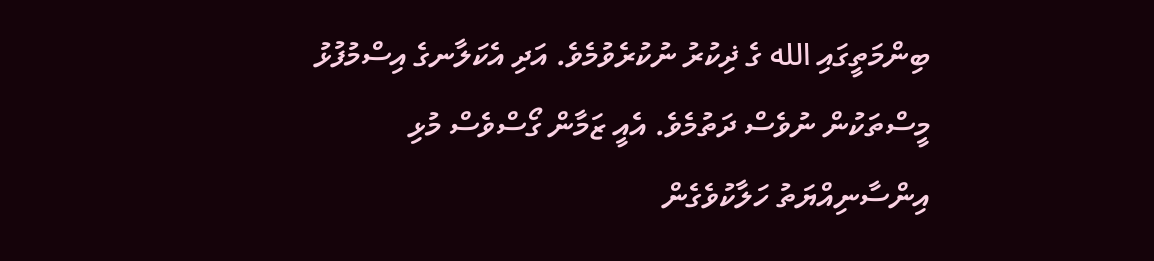ބިންމަތީގައި الله ގެ ޛިކުރު ނުކުރެވުމެވެ. އަދި އެކަލާނގެ އިސްމުފުޅު މީސްތަކުން ނުވެސް ދަތުމެވެ. އެއީ ޒަމާން ގޯސްވެސް މުޅި އިންސާނިއްޔަތު ހަލާކުވެގެން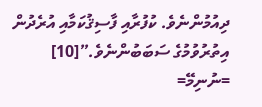ދިއުމުންނެވެ. ކުފުރާއި ފާސިޤުކަމާއި އުރެދުން އިތުރުވުމުގެ ސަބަބުންނެވެ.”[10]
=ނުނިމޭ=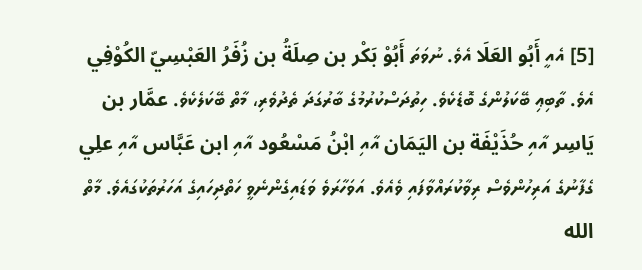[5] އެއީ أَبُو العَلَا އެވެ. ނުވަތަ أَبُوْ بَكْر بن صِلَةُ بن زُفَرُ العَبْسِيّ الكُوْفِي އެވެ. ތާބިޢި ބޭކަލުންގެ ބޮޑެކެވެ. ހިތުދަސްކުރުމުގެ ބާރުގަދަ ތެދުވެރި، މާތް ބޭކަލެކެވެ. عمَّار بن يَاسِر އާއި حُذَيْفَة بن اليَمَان އާއި ابْنُ مَسْعُود އާއި ابن عَبَّاس އާއި علِي ގެފާނުގެ އަރިހުންވެސް ރިވާކުރައްވާފައި ވެއެވެ. އަވަހާރަވެ ވަޑައިގެންނެވީ ހަތްދިހައިގެ އަހަރުތަކުގައެވެ. މާތް الله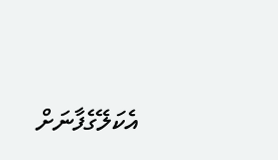އެކަލޭގެފާނަށް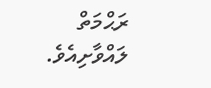ރަޙްމަތް ލައްވާށިއެވެ.